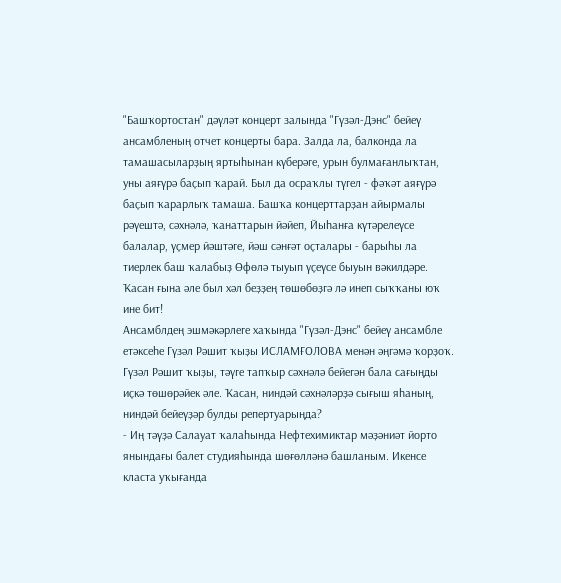"Башҡортостан" дәүләт концерт залында "Гүзәл-Дэнс" бейеү ансамбленың отчет концерты бара. Залда ла, балконда ла тамашасыларҙың яртыһынан күберәге, урын булмағанлыҡтан, уны аяғүрә баҫып ҡарай. Был да осраҡлы түгел - фәҡәт аяғүрә баҫып ҡарарлыҡ тамаша. Башҡа концерттарҙан айырмалы рәүештә, сәхнәлә, ҡанаттарын йәйеп, Йыһанға күтәрелеүсе балалар, үҫмер йәштәге, йәш сәнғәт оҫталары - барыһы ла тиерлек баш ҡалабыҙ Өфөлә тыуып үҫеүсе быуын вәкилдәре. Ҡасан ғына әле был хәл беҙҙең төшөбөҙгә лә инеп сыҡҡаны юҡ ине бит!
Ансамблдең эшмәкәрлеге хаҡында "Гүзәл-Дэнс" бейеү ансамбле етәксеһе Гүзәл Рәшит ҡыҙы ИСЛАМҒОЛОВА менән әңгәмә ҡорҙоҡ.
Гүзәл Рәшит ҡыҙы, тәүге тапҡыр сәхнәлә бейегән бала сағыңды иҫкә төшөрәйек әле. Ҡасан, ниндәй сәхнәләрҙә сығыш яһаның, ниндәй бейеүҙәр булды репертуарыңда?
- Иң тәүҙә Салауат ҡалаһында Нефтехимиктар мәҙәниәт йорто янындағы балет студияһында шөғөлләнә башланым. Икенсе класта уҡығанда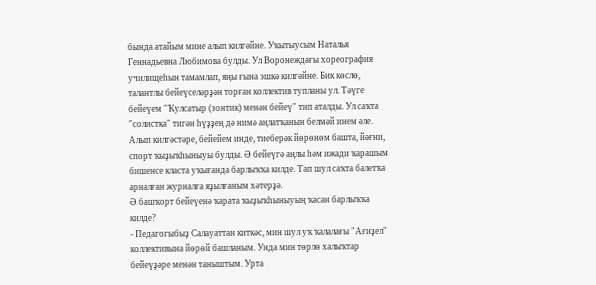бында атайым мине алып килгәйне. Уҡытыусым Наталья Геннадьевна Любимова булды. Ул Воронеждағы хореография училищеһын тамамлап, яңы ғына эшкә килгәйне. Бик көслө, талантлы бейеүселәрҙән торған коллектив тупланы ул. Тәүге бейеүем "Ҡулсатыр (зонтик) менән бейеү" тип аталды. Ул саҡта "солистка" тигән һүҙҙең дә нимә аңлатҡанын белмәй инем әле.
Алып килгәстәре, бейейем инде, тиеберәк йөрөнөм башта, йәғни, спорт ҡыҙыҡһыныуы булды. Ә бейеүгә аңлы һәм ижади ҡарашым бишенсе класта уҡығанда барлыҡҡа килде. Тап шул саҡта балетҡа арналған журналға яҙылғаным хәтерҙә.
Ә башҡорт бейеүенә ҡарата ҡыҙыҡһыныуың ҡасан барлыҡҡа килде?
- Педагогыбыҙ Салауаттан киткәс, мин шул уҡ ҡалалағы "Ағиҙел" коллективына йөрөй башланым. Унда мин төрлө халыҡтар бейеүҙәре менән таныштым. Урта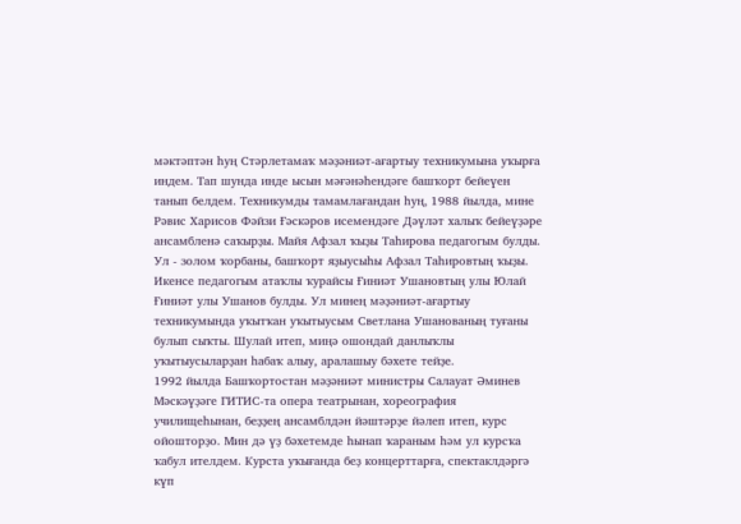мәктәптән һуң Стәрлетамаҡ мәҙәниәт-ағартыу техникумына уҡырға индем. Тап шунда инде ысын мәғәнәһендәге башҡорт бейеүен танып белдем. Техникумды тамамлағандан һуң, 1988 йылда, мине Рәвис Харисов Фәйзи Ғәскәров исемендәге Дәүләт халыҡ бейеүҙәре ансамбленә саҡырҙы. Майя Афзал ҡыҙы Таһирова педагогым булды. Ул - золом ҡорбаны, башҡорт яҙыусыһы Афзал Таһировтың ҡыҙы. Икенсе педагогым атаҡлы ҡурайсы Ғиниәт Ушановтың улы Юлай Ғиниәт улы Ушанов булды. Ул минең мәҙәниәт-ағартыу техникумында уҡытҡан уҡытыусым Светлана Ушанованың туғаны булып сыҡты. Шулай итеп, миңә ошондай данлыҡлы уҡытыусыларҙан һабаҡ алыу, аралашыу бәхете тейҙе.
1992 йылда Башҡортостан мәҙәниәт министры Салауат Әминев Мәскәүҙәге ГИТИС-та опера театрынан, хореография училищеһынан, беҙҙең ансамблдән йәштәрҙе йәлеп итеп, курс ойошторҙо. Мин дә үҙ бәхетемде һынап ҡараным һәм ул курсҡа ҡабул ителдем. Курста уҡығанда беҙ концерттарға, спектаклдәргә күп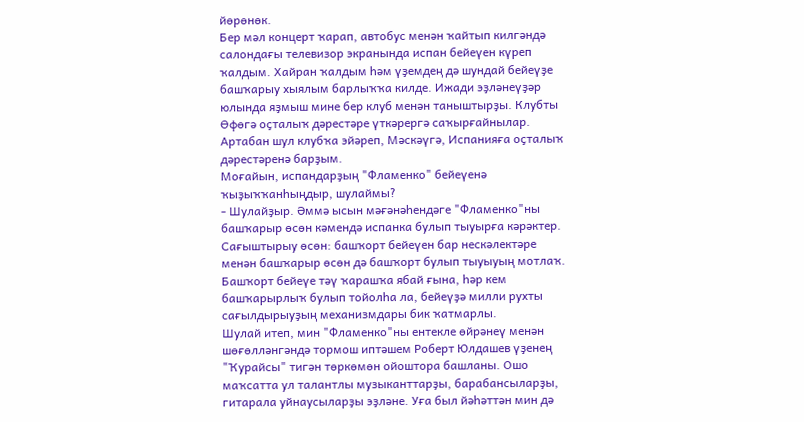йөрөнөк.
Бер мәл концерт ҡарап, автобус менән ҡайтып килгәндә салондағы телевизор экранында испан бейеүен күреп ҡалдым. Хайран ҡалдым һәм үҙемдең дә шундай бейеүҙе башҡарыу хыялым барлыҡҡа килде. Ижади эҙләнеүҙәр юлында яҙмыш мине бер клуб менән таныштырҙы. Клубты Өфөгә оҫталыҡ дәрестәре үткәрергә саҡырғайнылар. Артабан шул клубҡа эйәреп, Мәскәүгә, Испанияға оҫталыҡ дәрестәренә барҙым.
Моғайын, испандарҙың "Фламенко" бейеүенә ҡыҙыҡҡанһыңдыр, шулаймы?
- Шулайҙыр. Әммә ысын мәғәнәһендәге "Фламенко"ны башҡарыр өсөн кәмендә испанка булып тыуырға кәрәктер. Сағыштырыу өсөн: башҡорт бейеүен бар нескәлектәре менән башҡарыр өсөн дә башҡорт булып тыуыуың мотлаҡ. Башҡорт бейеүе тәү ҡарашҡа ябай ғына, һәр кем башҡарырлыҡ булып тойолһа ла, бейеүҙә милли рухты сағылдырыуҙың механизмдары бик ҡатмарлы.
Шулай итеп, мин "Фламенко"ны ентекле өйрәнеү менән шөғөлләнгәндә тормош иптәшем Роберт Юлдашев үҙенең "Ҡурайсы" тигән төркөмөн ойоштора башланы. Ошо маҡсатта ул талантлы музыканттарҙы, барабансыларҙы, гитарала уйнаусыларҙы эҙләне. Уға был йәһәттән мин дә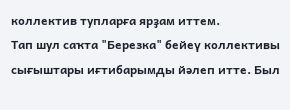коллектив тупларға ярҙам иттем.
Тап шул саҡта "Березка" бейеү коллективы сығыштары иғтибарымды йәлеп итте. Был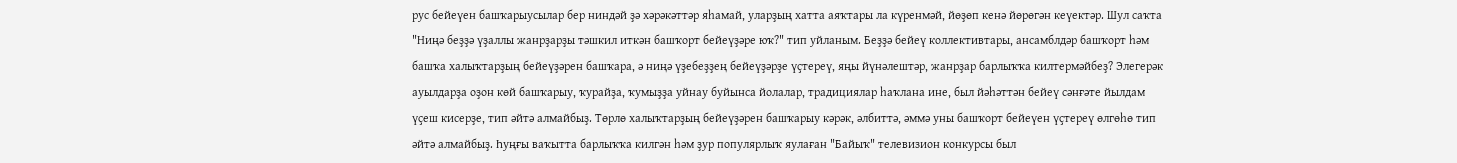рус бейеүен башҡарыусылар бер ниндәй ҙә хәрәкәттәр яһамай, уларҙың хатта аяҡтары ла күренмәй, йөҙөп кенә йөрөгән кеүектәр. Шул саҡта "Ниңә беҙҙә үҙаллы жанрҙарҙы тәшкил иткән башҡорт бейеүҙәре юҡ?" тип уйланым. Беҙҙә бейеү коллективтары, ансамблдәр башҡорт һәм башҡа халыҡтарҙың бейеүҙәрен башҡара, ә ниңә үҙебеҙҙең бейеүҙәрҙе үҫтереү, яңы йүнәлештәр, жанрҙар барлыҡҡа килтермәйбеҙ? Элегерәк ауылдарҙа оҙон көй башҡарыу, ҡурайҙа, ҡумыҙҙа уйнау буйынса йолалар, традициялар һаҡлана ине, был йәһәттән бейеү сәнғәте йылдам үҫеш кисерҙе, тип әйтә алмайбыҙ. Төрлө халыҡтарҙың бейеүҙәрен башҡарыу кәрәк, әлбиттә, әммә уны башҡорт бейеүен үҫтереү өлгөһө тип әйтә алмайбыҙ. Һуңғы ваҡытта барлыҡҡа килгән һәм ҙур популярлыҡ яулаған "Байыҡ" телевизион конкурсы был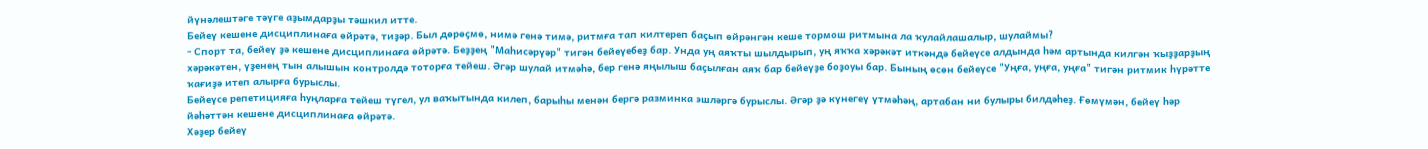йүнәлештәге тәүге аҙымдарҙы тәшкил итте.
Бейеү кешене дисциплинаға өйрәтә, тиҙәр. Был дөрөҫмө, нимә генә тимә, ритмға тап килтереп баҫып өйрәнгән кеше тормош ритмына ла ҡулайлашалыр, шулаймы?
- Спорт та, бейеү ҙә кешене дисциплинаға өйрәтә. Беҙҙең "Маһисәрүәр" тигән бейеүебеҙ бар. Унда уң аяҡты шылдырып, уң яҡҡа хәрәкәт иткәндә бейеүсе алдында һәм артында килгән ҡыҙҙарҙың хәрәкәтен, үҙенең тын алышын контролдә тоторға тейеш. Әгәр шулай итмәһә, бер генә яңылыш баҫылған аяҡ бар бейеүҙе боҙоуы бар. Бының өсөн бейеүсе "Уңға, уңға, уңға" тигән ритмик һүрәтте ҡағиҙә итеп алырға бурыслы.
Бейеүсе репетицияға һуңларға тейеш түгел, ул ваҡытында килеп, барыһы менән бергә разминка эшләргә бурыслы. Әгәр ҙә күнегеү үтмәһәң, артабан ни булыры билдәһеҙ. Ғөмүмән, бейеү һәр йәһәттән кешене дисциплинаға өйрәтә.
Хәҙер бейеү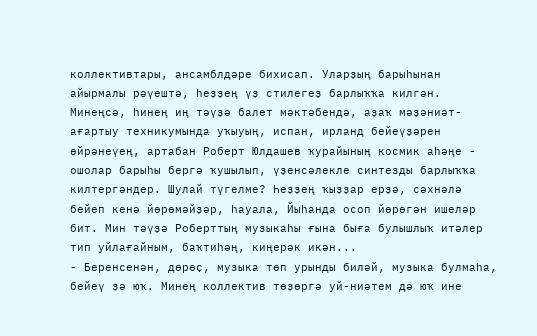коллективтары, ансамблдәре бихисап. Уларҙың барыһынан айырмалы рәүештә, һеҙҙең үҙ стилегеҙ барлыҡҡа килгән. Минеңсә, һинең иң тәүҙә балет мәктәбендә, аҙаҡ мәҙәниәт-ағартыу техникумында уҡыуың, испан, ирланд бейеүҙәрен өйрәнеүең, артабан Роберт Юлдашев ҡурайының космик аһәңе - ошолар барыһы бергә ҡушылып, үҙенсәлекле синтезды барлыҡҡа килтергәндер. Шулай түгелме? Һеҙҙең ҡыҙҙар ерҙә, сәхнәлә бейеп кенә йөрөмәйҙәр, һауала, Йыһанда осоп йөрөгән ишеләр бит. Мин тәүҙә Роберттың музыкаһы ғына быға булышлыҡ итәлер тип уйлағайным, баҡтиһәң, киңерәк икән...
- Беренсенән, дөрөҫ, музыка төп урынды биләй, музыка булмаһа, бейеү ҙә юҡ. Минең коллектив төҙөргә уй-ниәтем дә юҡ ине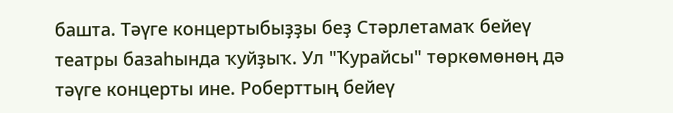башта. Тәүге концертыбыҙҙы беҙ Стәрлетамаҡ бейеү театры базаһында ҡуйҙыҡ. Ул "Ҡурайсы" төркөмөнөң дә тәүге концерты ине. Роберттың бейеү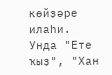көйҙәре илаһи. Унда "Ете ҡыҙ", "Хан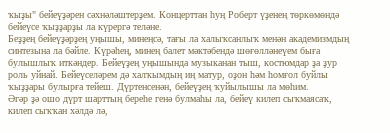ҡыҙы" бейеүҙәрен сәхнәләштерҙем. Концерттан һуң Роберт үҙенең төркөмөндә бейеүсе ҡыҙҙарҙы ла күрергә теләне.
Беҙҙең бейеүҙәрҙең уңышы, минеңсә, тағы ла халыҡсанлыҡ менән академизмдың синтезына ла бәйле. Күрәһең, минең балет мәктәбендә шөғөлләнеүем быға булышлыҡ иткәндер. Бейеүҙең уңышында музыканан тыш, костюмдар ҙа ҙур роль уйнай. Бейеүселәрем дә халҡымдың иң матур, оҙон һәм һомғол буйлы ҡыҙҙары булырға тейеш. Дүртенсенән, бейеүҙең ҡуйылышы ла мөһим.
Әгәр ҙә ошо дүрт шарттың береһе генә булмаһы ла, бейеү килеп сыҡмаясаҡ, килеп сыҡҡан хәлдә лә,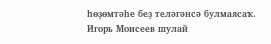һөҙөмтәһе беҙ теләгәнсә булмаясаҡ. Игорь Моисеев шулай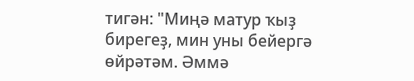тигән: "Миңә матур ҡыҙ бирегеҙ, мин уны бейергә өйрәтәм. Әммә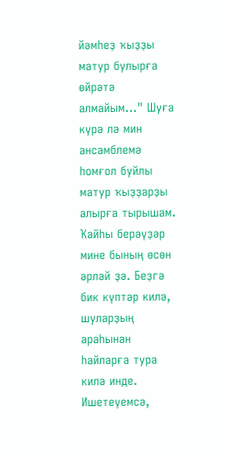йәмһеҙ ҡыҙҙы матур булырға өйрәтә алмайым..." Шуға күрә лә мин ансамблемә һомғол буйлы матур ҡыҙҙарҙы алырға тырышам. Ҡайһы берәүҙәр мине бының өсөн әрләй ҙә. Беҙгә бик күптәр килә, шуларҙың араһынан һайларға тура килә инде.
Ишетеүемсә,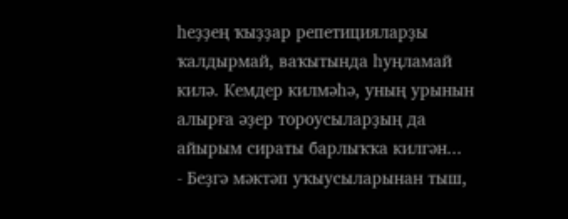һеҙҙең ҡыҙҙар репетицияларҙы ҡалдырмай, ваҡытында һуңламай килә. Кемдер килмәһә, уның урынын алырға әҙер тороусыларҙың да айырым сираты барлыҡҡа килгән...
- Беҙгә мәктәп уҡыусыларынан тыш,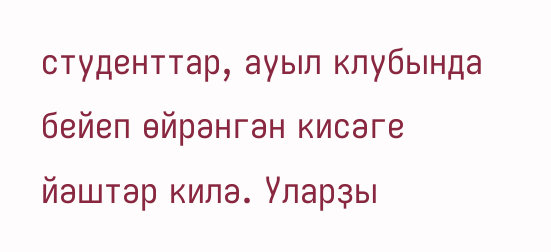студенттар, ауыл клубында бейеп өйрәнгән кисәге йәштәр килә. Уларҙы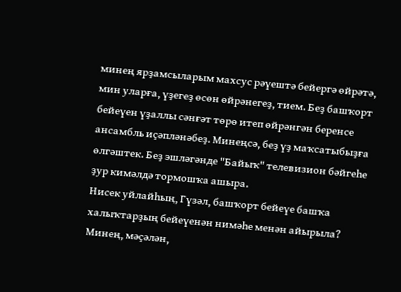минең ярҙамсыларым махсус рәүештә бейергә өйрәтә, мин уларға, үҙегеҙ өсөн өйрәнегеҙ, тием. Беҙ башҡорт бейеүен үҙаллы сәнғәт төрө итеп өйрәнгән беренсе ансамбль иҫәпләнәбеҙ. Минеңсә, беҙ үҙ маҡсатыбыҙға өлгәштек. Беҙ эшләгәнде "Байыҡ" телевизион бәйгеһе ҙур кимәлдә тормошҡа ашыра.
Нисек уйлайһың, Гүзәл, башҡорт бейеүе башҡа халыҡтарҙың бейеүенән нимәһе менән айырыла? Минең, мәҫәлән,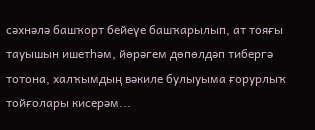сәхнәлә башҡорт бейеүе башҡарылып, ат тояғы тауышын ишетһәм, йөрәгем дөпөлдәп тибергә тотона, халҡымдың вәкиле булыуыма ғорурлыҡ тойғолары кисерәм...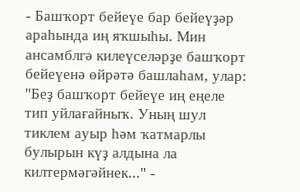- Башҡорт бейеүе бар бейеүҙәр араһында иң яҡшыһы. Мин ансамблгә килеүселәрҙе башҡорт бейеүенә өйрәтә башлаһам, улар: "Беҙ башҡорт бейеүе иң еңеле тип уйлағайныҡ. Уның шул тиклем ауыр һәм ҡатмарлы булырын күҙ алдына ла килтермәгәйнек..." -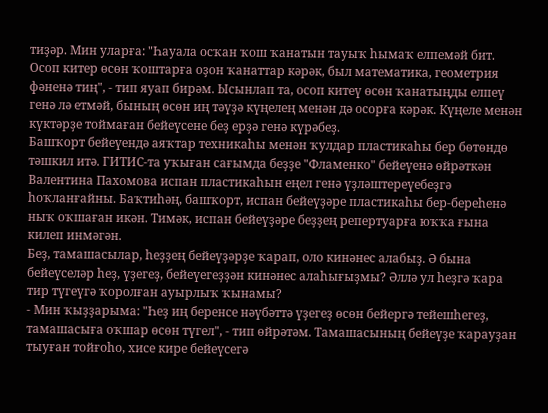тиҙәр. Мин уларға: "Һауала осҡан ҡош ҡанатын тауыҡ һымаҡ елпемәй бит. Осоп китер өсөн ҡоштарға оҙон ҡанаттар кәрәк, был математика, геометрия фәненә тиң", - тип яуап бирәм. Ысынлап та, осоп китеү өсөн ҡанатыңды елпеү генә лә етмәй, бының өсөн иң тәүҙә күңелең менән дә осорға кәрәк. Күңеле менән күктәрҙе тоймаған бейеүсене беҙ ерҙә генә күрәбеҙ.
Башҡорт бейеүендә аяҡтар техникаһы менән ҡулдар пластикаһы бер бөтөндө тәшкил итә. ГИТИС-та уҡыған сағымда беҙҙе "Фламенко" бейеүенә өйрәткән Валентина Пахомова испан пластикаһын еңел генә үҙләштереүебеҙгә һоҡланғайны. Баҡтиһәң, башҡорт, испан бейеүҙәре пластикаһы бер-береһенә ныҡ оҡшаған икән. Тимәк, испан бейеүҙәре беҙҙең репертуарға юҡҡа ғына килеп инмәгән.
Беҙ, тамашасылар, һеҙҙең бейеүҙәрҙе ҡарап, оло кинәнес алабыҙ. Ә бына бейеүселәр һеҙ, үҙегеҙ, бейеүегеҙҙән кинәнес алаһығыҙмы? Әллә ул һеҙгә ҡара тир түгеүгә ҡоролған ауырлыҡ ҡынамы?
- Мин ҡыҙҙарыма: "Һеҙ иң беренсе нәүбәттә үҙегеҙ өсөн бейергә тейешһегеҙ, тамашасыға оҡшар өсөн түгел", - тип өйрәтәм. Тамашасының бейеүҙе ҡарауҙан тыуған тойғоһо, хисе кире бейеүсегә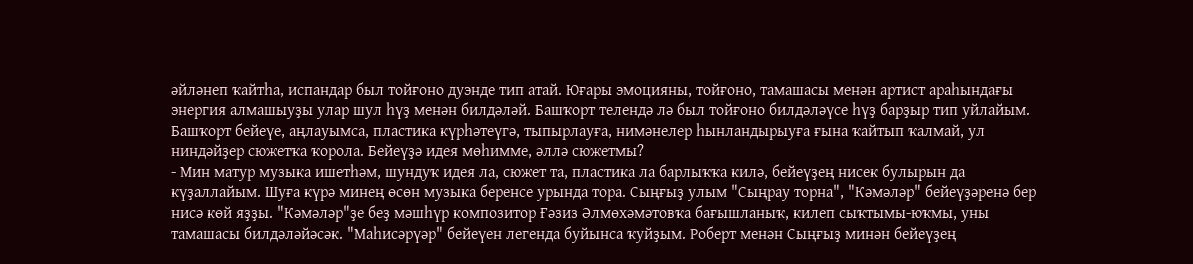әйләнеп ҡайтһа, испандар был тойғоно дуэнде тип атай. Юғары эмоцияны, тойғоно, тамашасы менән артист араһындағы энергия алмашыуҙы улар шул һүҙ менән билдәләй. Башҡорт телендә лә был тойғоно билдәләүсе һүҙ барҙыр тип уйлайым.
Башҡорт бейеүе, аңлауымса, пластика күрһәтеүгә, тыпырлауға, нимәнелер һынландырыуға ғына ҡайтып ҡалмай, ул ниндәйҙер сюжетҡа ҡорола. Бейеүҙә идея мөһимме, әллә сюжетмы?
- Мин матур музыка ишетһәм, шундуҡ идея ла, сюжет та, пластика ла барлыҡҡа килә, бейеүҙең нисек булырын да күҙаллайым. Шуға күрә минең өсөн музыка беренсе урында тора. Сыңғыҙ улым "Сыңрау торна", "Кәмәләр" бейеүҙәренә бер нисә көй яҙҙы. "Кәмәләр"ҙе беҙ мәшһүр композитор Ғәзиз Әлмөхәмәтовҡа бағышланыҡ, килеп сыҡтымы-юҡмы, уны тамашасы билдәләйәсәк. "Маһисәрүәр" бейеүен легенда буйынса ҡуйҙым. Роберт менән Сыңғыҙ минән бейеүҙең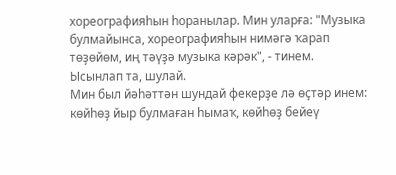хореографияһын һоранылар. Мин уларға: "Музыка булмайынса, хореографияһын нимәгә ҡарап төҙөйөм, иң тәүҙә музыка кәрәк", - тинем. Ысынлап та, шулай.
Мин был йәһәттән шундай фекерҙе лә өҫтәр инем: көйһөҙ йыр булмаған һымаҡ, көйһөҙ бейеү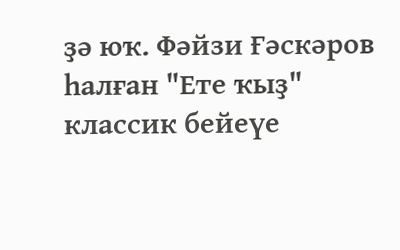ҙә юҡ. Фәйзи Ғәскәров һалған "Ете ҡыҙ" классик бейеүе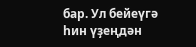бар. Ул бейеүгә һин үҙеңдән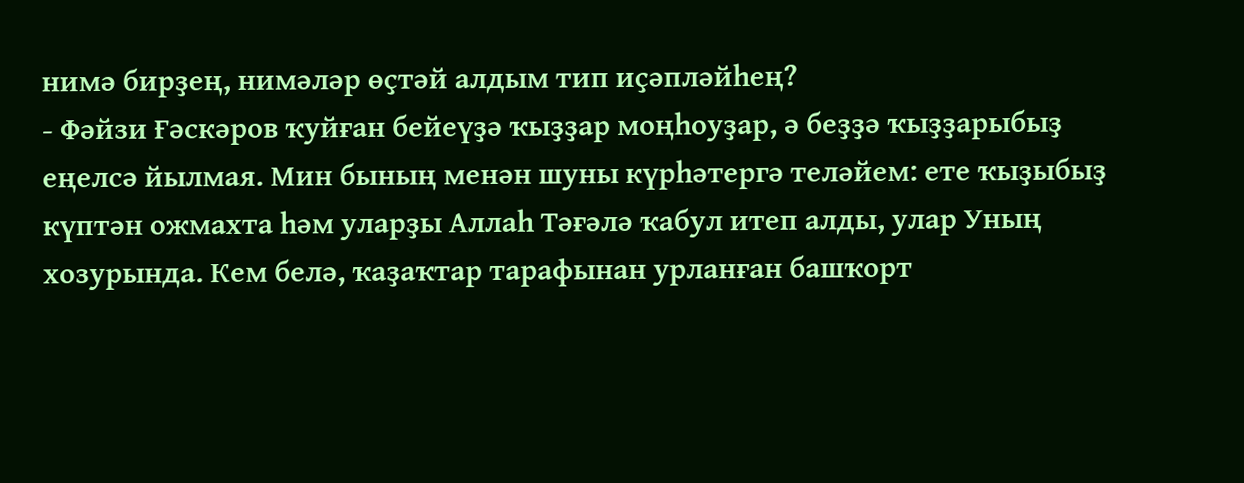нимә бирҙең, нимәләр өҫтәй алдым тип иҫәпләйһең?
- Фәйзи Ғәскәров ҡуйған бейеүҙә ҡыҙҙар моңһоуҙар, ә беҙҙә ҡыҙҙарыбыҙ еңелсә йылмая. Мин бының менән шуны күрһәтергә теләйем: ете ҡыҙыбыҙ күптән ожмахта һәм уларҙы Аллаһ Тәғәлә ҡабул итеп алды, улар Уның хозурында. Кем белә, ҡаҙаҡтар тарафынан урланған башҡорт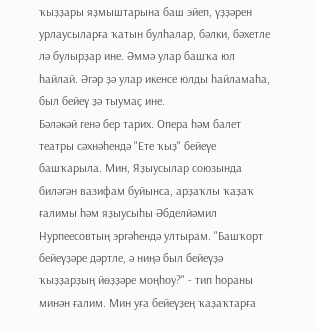ҡыҙҙары яҙмыштарына баш эйеп, үҙҙәрен урлаусыларға ҡатын булһалар, бәлки, бәхетле лә булырҙар ине. Әммә улар башҡа юл һайлай. Әгәр ҙә улар икенсе юлды һайламаһа, был бейеү ҙә тыумаҫ ине.
Бәләкәй генә бер тарих. Опера һәм балет театры сәхнәһендә "Ете ҡыҙ" бейеүе башҡарыла. Мин, Яҙыусылар союзында биләгән вазифам буйынса, арҙаҡлы ҡаҙаҡ ғалимы һәм яҙыусыһы Әбделйәмил Нурпеесовтың эргәһендә ултырам. "Башҡорт бейеүҙәре дәртле, ә ниңә был бейеүҙә ҡыҙҙарҙың йөҙҙәре моңһоу?" - тип һораны минән ғалим. Мин уға бейеүҙең ҡаҙаҡтарға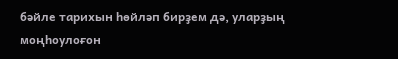бәйле тарихын һөйләп бирҙем дә, уларҙың моңһоулоғон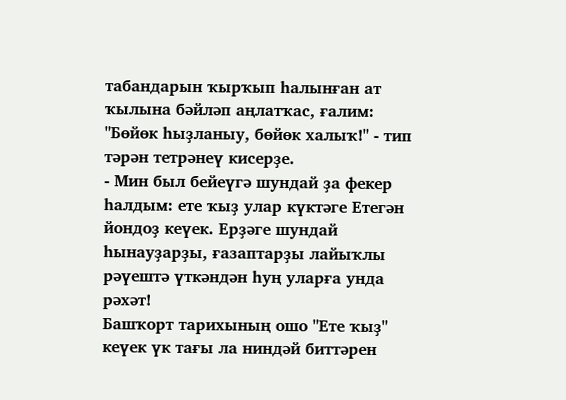табандарын ҡырҡып һалынған ат ҡылына бәйләп аңлатҡас, ғалим: "Бөйөк һыҙланыу, бөйөк халыҡ!" - тип тәрән тетрәнеү кисерҙе.
- Мин был бейеүгә шундай ҙа фекер һалдым: ете ҡыҙ улар күктәге Етегән йондоҙ кеүек. Ерҙәге шундай һынауҙарҙы, ғазаптарҙы лайыҡлы рәүештә үткәндән һуң уларға унда рәхәт!
Башҡорт тарихының ошо "Ете ҡыҙ" кеүек үк тағы ла ниндәй биттәрен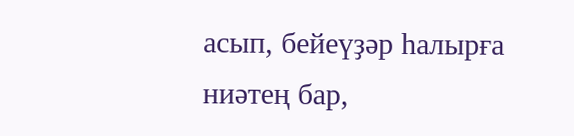асып, бейеүҙәр һалырға ниәтең бар,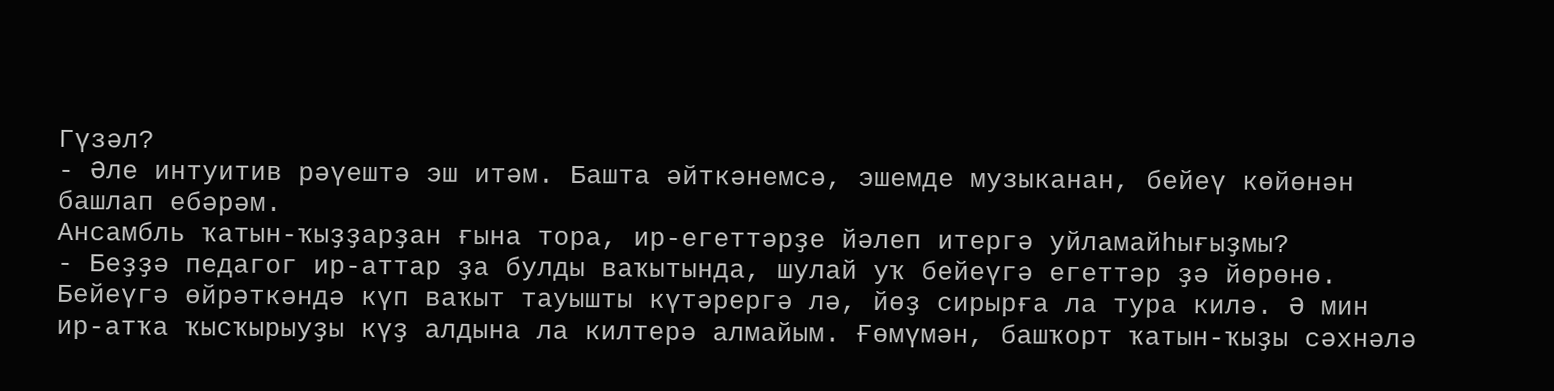Гүзәл?
- Әле интуитив рәүештә эш итәм. Башта әйткәнемсә, эшемде музыканан, бейеү көйөнән башлап ебәрәм.
Ансамбль ҡатын-ҡыҙҙарҙан ғына тора, ир-егеттәрҙе йәлеп итергә уйламайһығыҙмы?
- Беҙҙә педагог ир-аттар ҙа булды ваҡытында, шулай уҡ бейеүгә егеттәр ҙә йөрөнө. Бейеүгә өйрәткәндә күп ваҡыт тауышты күтәрергә лә, йөҙ сирырға ла тура килә. Ә мин ир-атҡа ҡысҡырыуҙы күҙ алдына ла килтерә алмайым. Ғөмүмән, башҡорт ҡатын-ҡыҙы сәхнәлә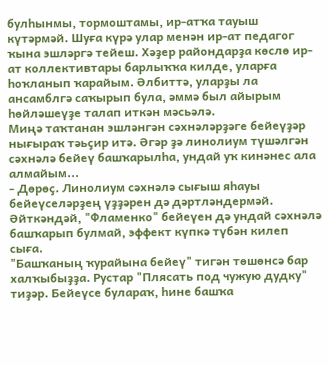булһынмы, тормоштамы, ир-атҡа тауыш күтәрмәй. Шуға күрә улар менән ир-ат педагог ҡына эшләргә тейеш. Хәҙер райондарҙа көслө ир-ат коллективтары барлыҡҡа килде, уларға һоҡланып ҡарайым. Әлбиттә, уларҙы ла ансамблгә саҡырып була, әммә был айырым һөйләшеүҙе талап иткән мәсьәлә.
Миңә таҡтанан эшләнгән сәхнәләрҙәге бейеүҙәр нығыраҡ тәьҫир итә. Әгәр ҙә линолиум түшәлгән сәхнәлә бейеү башҡарылһа, ундай уҡ кинәнес ала алмайым...
- Дөрөҫ. Линолиум сәхнәлә сығыш яһауы бейеүселәрҙең үҙҙәрен дә дәртләндермәй. Әйткәндәй, "Фламенко" бейеүен дә ундай сәхнәлә башҡарып булмай, эффект күпкә түбән килеп сыға.
"Башҡаның ҡурайына бейеү" тигән төшөнсә бар халҡыбыҙҙа. Рустар "Плясать под чужую дудку" тиҙәр. Бейеүсе булараҡ, һине башҡа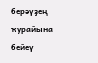берәүҙең ҡурайына бейеү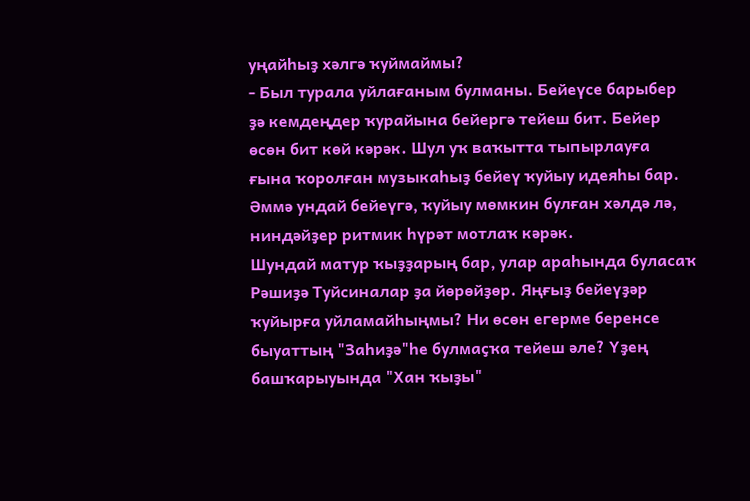уңайһыҙ хәлгә ҡуймаймы?
- Был турала уйлағаным булманы. Бейеүсе барыбер ҙә кемдеңдер ҡурайына бейергә тейеш бит. Бейер өсөн бит көй кәрәк. Шул уҡ ваҡытта тыпырлауға ғына ҡоролған музыкаһыҙ бейеү ҡуйыу идеяһы бар. Әммә ундай бейеүгә, ҡуйыу мөмкин булған хәлдә лә, ниндәйҙер ритмик һүрәт мотлаҡ кәрәк.
Шундай матур ҡыҙҙарың бар, улар араһында буласаҡ Рәшиҙә Туйсиналар ҙа йөрөйҙөр. Яңғыҙ бейеүҙәр ҡуйырға уйламайһыңмы? Ни өсөн егерме беренсе быуаттың "Заһиҙә"һе булмаҫҡа тейеш әле? Үҙең башҡарыуында "Хан ҡыҙы"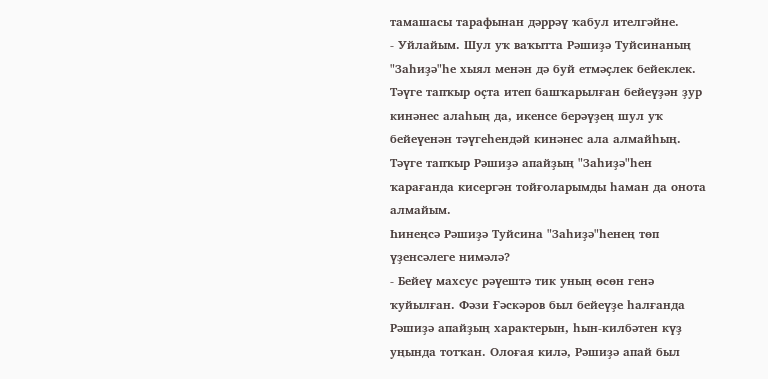тамашасы тарафынан дәррәү ҡабул ителгәйне.
- Уйлайым. Шул уҡ ваҡытта Рәшиҙә Туйсинаның "Заһиҙә"һе хыял менән дә буй етмәҫлек бейеклек. Тәүге тапҡыр оҫта итеп башҡарылған бейеүҙән ҙур кинәнес алаһың да, икенсе берәүҙең шул уҡ бейеүенән тәүгеһендәй кинәнес ала алмайһың. Тәүге тапҡыр Рәшиҙә апайҙың "Заһиҙә"һен ҡарағанда кисергән тойғоларымды һаман да онота алмайым.
Һинеңсә Рәшиҙә Туйсина "Заһиҙә"һенең төп үҙенсәлеге нимәлә?
- Бейеү махсус рәүештә тик уның өсөн генә ҡуйылған. Фәзи Ғәскәров был бейеүҙе һалғанда Рәшиҙә апайҙың характерын, һын-килбәтен күҙ уңында тотҡан. Олоғая килә, Рәшиҙә апай был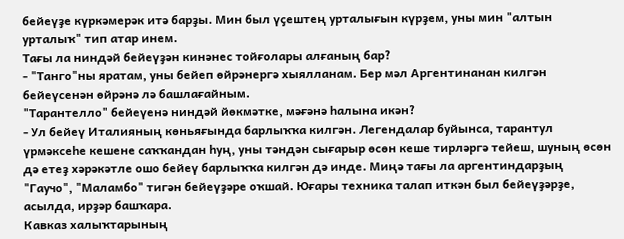бейеүҙе күркәмерәк итә барҙы. Мин был үҫештең урталығын күрҙем, уны мин "алтын урталыҡ" тип атар инем.
Тағы ла ниндәй бейеүҙән кинәнес тойғолары алғаның бар?
- "Танго"ны яратам, уны бейеп өйрәнергә хыялланам. Бер мәл Аргентинанан килгән бейеүсенән өйрәнә лә башлағайным.
"Тарантелло" бейеүенә ниндәй йөкмәтке, мәғәнә һалына икән?
- Ул бейеү Италияның көньяғында барлыҡҡа килгән. Легендалар буйынса, тарантул үрмәксеһе кешене саҡҡандан һуң, уны тәндән сығарыр өсөн кеше тирләргә тейеш, шуның өсөн дә етеҙ хәрәкәтле ошо бейеү барлыҡҡа килгән дә инде. Миңә тағы ла аргентиндарҙың "Гаучо", "Маламбо" тигән бейеүҙәре оҡшай. Юғары техника талап иткән был бейеүҙәрҙе, асылда, ирҙәр башҡара.
Кавказ халыҡтарының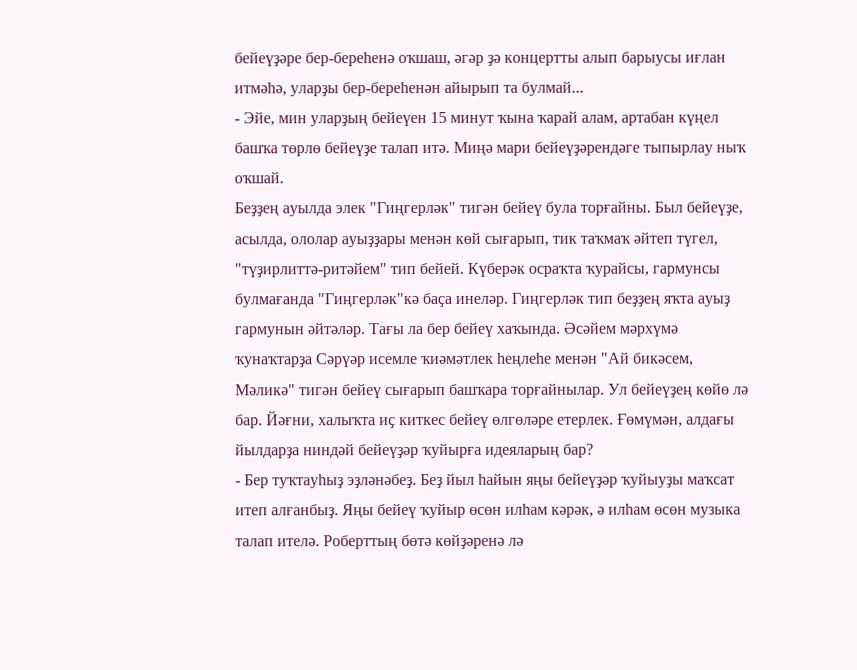бейеүҙәре бер-береһенә оҡшаш, әгәр ҙә концертты алып барыусы иғлан итмәһә, уларҙы бер-береһенән айырып та булмай...
- Эйе, мин уларҙың бейеүен 15 минут ҡына ҡарай алам, артабан күңел башҡа төрлө бейеүҙе талап итә. Миңә мари бейеүҙәрендәге тыпырлау ныҡ оҡшай.
Беҙҙең ауылда элек "Гиңгерләк" тигән бейеү була торғайны. Был бейеүҙе, асылда, ололар ауыҙҙары менән көй сығарып, тик таҡмаҡ әйтеп түгел, "түҙирлиттә-ритәйем" тип бейей. Күберәк осраҡта ҡурайсы, гармунсы булмағанда "Гиңгерләк"кә баҫа инеләр. Гиңгерләк тип беҙҙең яҡта ауыҙ гармунын әйтәләр. Тағы ла бер бейеү хаҡында. Әсәйем мәрхүмә ҡунаҡтарҙа Сәрүәр исемле ҡиәмәтлек һеңлеһе менән "Ай бикәсем, Мәликә" тигән бейеү сығарып башҡара торғайнылар. Ул бейеүҙең көйө лә бар. Йәғни, халыҡта иҫ киткес бейеү өлгөләре етерлек. Ғөмүмән, алдағы йылдарҙа ниндәй бейеүҙәр ҡуйырға идеяларың бар?
- Бер туҡтауһыҙ эҙләнәбеҙ. Беҙ йыл һайын яңы бейеүҙәр ҡуйыуҙы маҡсат итеп алғанбыҙ. Яңы бейеү ҡуйыр өсөн илһам кәрәк, ә илһам өсөн музыка талап ителә. Роберттың бөтә көйҙәренә лә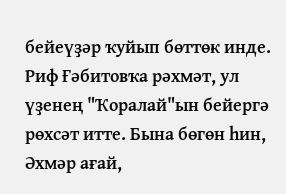бейеүҙәр ҡуйып бөттөк инде. Риф Ғәбитовҡа рәхмәт, ул үҙенең "Ҡоралай"ын бейергә рөхсәт итте. Бына бөгөн һин, Әхмәр ағай,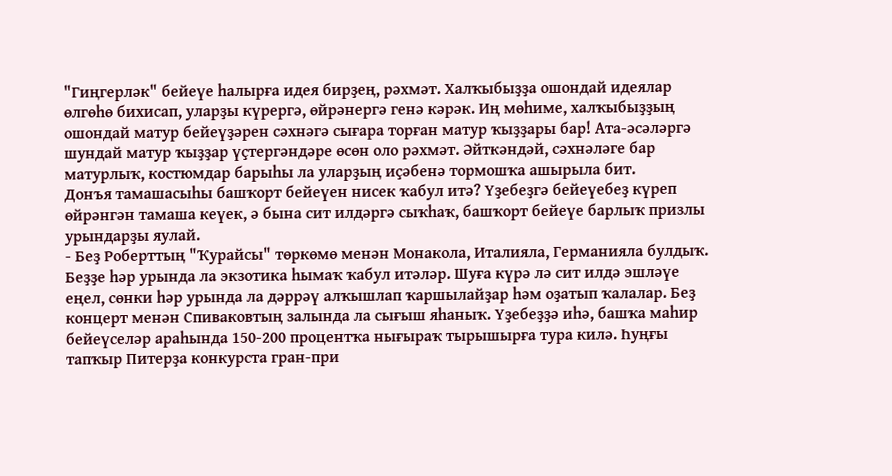"Гиңгерләк" бейеүе һалырға идея бирҙең, рәхмәт. Халҡыбыҙҙа ошондай идеялар өлгөһө бихисап, уларҙы күрергә, өйрәнергә генә кәрәк. Иң мөһиме, халҡыбыҙҙың ошондай матур бейеүҙәрен сәхнәгә сығара торған матур ҡыҙҙары бар! Ата-әсәләргә шундай матур ҡыҙҙар үҫтергәндәре өсөн оло рәхмәт. Әйткәндәй, сәхнәләге бар матурлыҡ, костюмдар барыһы ла уларҙың иҫәбенә тормошҡа ашырыла бит.
Донъя тамашасыһы башҡорт бейеүен нисек ҡабул итә? Үҙебеҙгә бейеүебеҙ күреп өйрәнгән тамаша кеүек, ә бына сит илдәргә сыҡһаҡ, башҡорт бейеүе барлыҡ призлы урындарҙы яулай.
- Беҙ Роберттың "Ҡурайсы" төркөмө менән Монакола, Италияла, Германияла булдыҡ. Беҙҙе һәр урында ла экзотика һымаҡ ҡабул итәләр. Шуға күрә лә сит илдә эшләүе еңел, сөнки һәр урында ла дәррәү алҡышлап ҡаршылайҙар һәм оҙатып ҡалалар. Беҙ концерт менән Спиваковтың залында ла сығыш яһаныҡ. Үҙебеҙҙә иһә, башҡа маһир бейеүселәр араһында 150-200 процентҡа нығыраҡ тырышырға тура килә. Һуңғы тапҡыр Питерҙа конкурста гран-при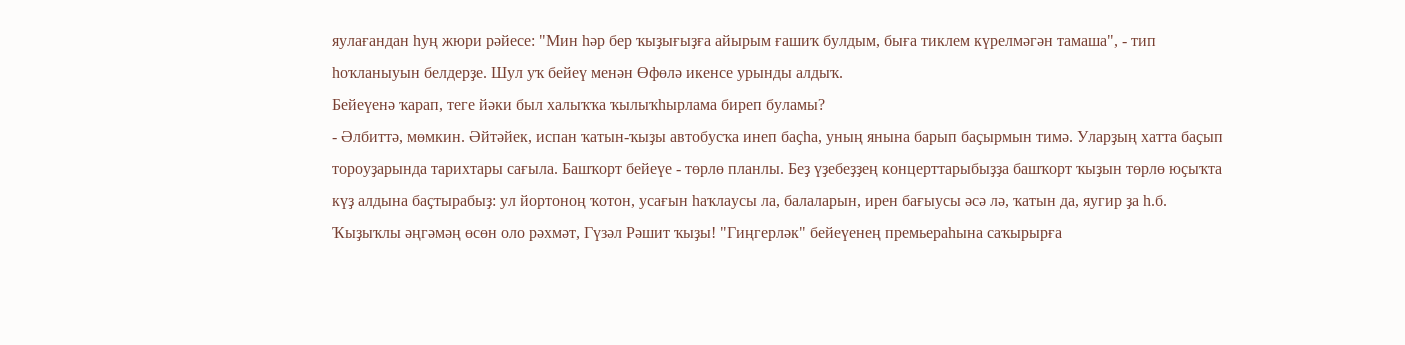яулағандан һуң жюри рәйесе: "Мин һәр бер ҡыҙығыҙға айырым ғашиҡ булдым, быға тиклем күрелмәгән тамаша", - тип һоҡланыуын белдерҙе. Шул уҡ бейеү менән Өфөлә икенсе урынды алдыҡ.
Бейеүенә ҡарап, теге йәки был халыҡҡа ҡылыҡһырлама биреп буламы?
- Әлбиттә, мөмкин. Әйтәйек, испан ҡатын-ҡыҙы автобусҡа инеп баҫһа, уның янына барып баҫырмын тимә. Уларҙың хатта баҫып тороуҙарында тарихтары сағыла. Башҡорт бейеүе - төрлө планлы. Беҙ үҙебеҙҙең концерттарыбыҙҙа башҡорт ҡыҙын төрлө юҫыҡта күҙ алдына баҫтырабыҙ: ул йортоноң ҡотон, усағын һаҡлаусы ла, балаларын, ирен бағыусы әсә лә, ҡатын да, яугир ҙа һ.б.
Ҡыҙыҡлы әңгәмәң өсөн оло рәхмәт, Гүзәл Рәшит ҡыҙы! "Гиңгерләк" бейеүенең премьераһына саҡырырға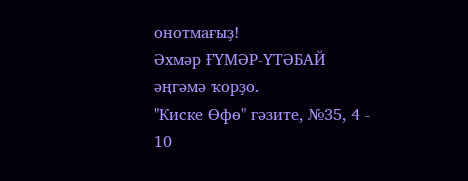онотмағыҙ!
Әхмәр ҒҮМӘР-ҮТӘБАЙ әңгәмә ҡорҙо.
"Киске Өфө" гәзите, №35, 4 - 10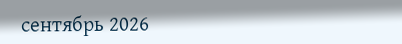сентябрь 2026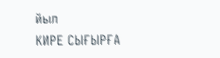йыл
КИРЕ СЫҒЫРҒА